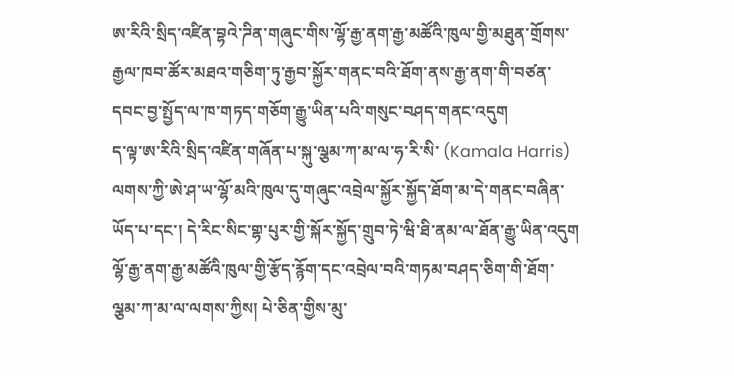ཨ་རིའི་སྲིད་འཛིན་བྷའེ་ཌིན་གཞུང་གིས་ལྷོ་རྒྱ་ནག་རྒྱ་མཚོའི་ཁུལ་གྱི་མཐུན་གྲོགས་རྒྱལ་ཁབ་ཚོར་མཐའ་གཅིག་ཏུ་རྒྱབ་སྐྱོར་གནང་བའི་ཐོག་ནས་རྒྱ་ནག་གི་བཙན་དབང་བྱ་སྤྱོད་ལ་ཁ་གཏད་གཅོག་རྒྱུ་ཡིན་པའི་གསུང་བཤད་གནང་འདུག
ད་ལྟ་ཨ་རིའི་སྲིད་འཛིན་གཞོན་པ་སྐུ་ལྕམ་ཀ་མ་ལ་ཧ་རི་སི་ (Kamala Harris) ལགས་ཀྱི་ཨེ་ཤ་ཡ་ལྷོ་མའི་ཁུལ་དུ་གཞུང་འབྲེལ་སྐྱོར་སྐྱོད་ཐོག་མ་དེ་གནང་བཞིན་ཡོད་པ་དང་། དེ་རིང་སིང་གྷ་པུར་གྱི་སྐོར་སྐྱོད་གྲུབ་ཏེ་ཝི་ཐི་ནམ་ལ་ཐོན་རྒྱུ་ཡིན་འདུག ལྷོ་རྒྱ་ནག་རྒྱ་མཚོའི་ཁུལ་གྱི་རྩོད་རྙོག་དང་འབྲེལ་བའི་གཏམ་བཤད་ཅིག་གི་ཐོག་ལྕམ་ཀ་མ་ལ་ལགས་ཀྱིས། པེ་ཅིན་གྱིས་མུ་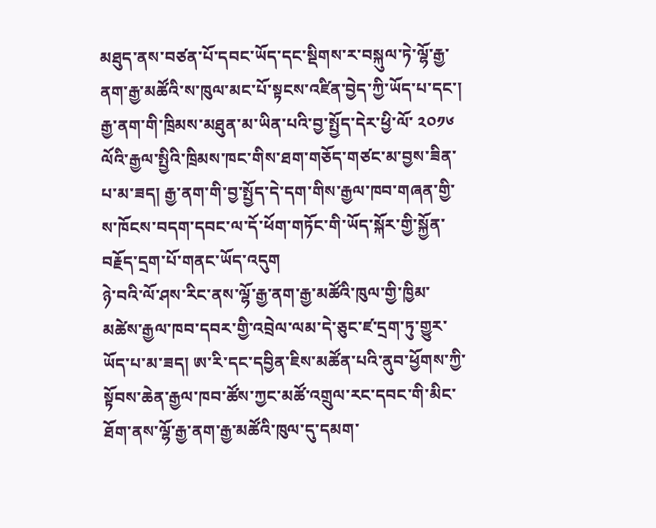མཐུད་ནས་བཙན་པོ་དབང་ཡོད་དང་སྡིགས་ར་བསྐུལ་ཏེ་ལྷོ་རྒྱ་ནག་རྒྱ་མཚོའི་ས་ཁུལ་མང་པོ་སྟངས་འཛིན་བྱེད་ཀྱི་ཡོད་པ་དང་། རྒྱ་ནག་གི་ཁྲིམས་མཐུན་མ་ཡིན་པའི་བྱ་སྤྱོད་དེར་ཕྱི་ལོ་ ༢༠༡༦ ལོའི་རྒྱལ་སྤྱིའི་ཁྲིམས་ཁང་གིས་ཐག་གཅོད་གཙང་མ་བྱས་ཟིན་པ་མ་ཟད། རྒྱ་ནག་གི་བྱ་སྤྱོད་དེ་དག་གིས་རྒྱལ་ཁབ་གཞན་གྱི་ས་ཁོངས་བདག་དབང་ལ་དོ་ཕོག་གཏོང་གི་ཡོད་སྐོར་གྱི་སྐྱོན་བརྗོད་དྲག་པོ་གནང་ཡོད་འདུག
ཉེ་བའི་ལོ་ཤས་རིང་ནས་ལྷོ་རྒྱ་ནག་རྒྱ་མཚོའི་ཁུལ་གྱི་ཁྱིམ་མཚེས་རྒྱལ་ཁབ་དབར་གྱི་འབྲེལ་ལམ་དེ་ཅུང་ཛ་དྲག་ཏུ་གྱུར་ཡོད་པ་མ་ཟད། ཨ་རི་དང་དབྱིན་ཇིས་མཚོན་པའི་ནུབ་ཕྱོགས་ཀྱི་སྟོབས་ཆེན་རྒྱལ་ཁབ་ཚོས་ཀྱང་མཚོ་འགྲུལ་རང་དབང་གི་མིང་ཐོག་ནས་ལྷོ་རྒྱ་ནག་རྒྱ་མཚོའི་ཁུལ་དུ་དམག་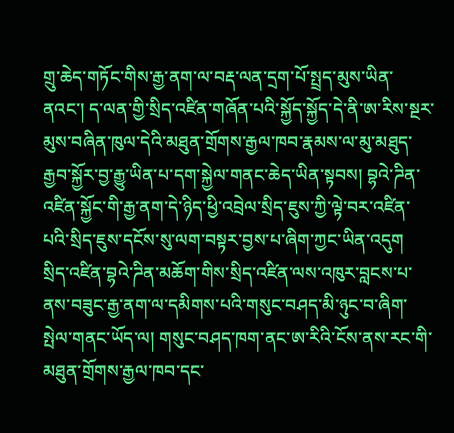གྲུ་ཆེད་གཏོང་གིས་རྒྱ་ནག་ལ་བརྡ་ལན་དྲག་པོ་སྤྲད་མུས་ཡིན་ནའང་། ད་ལན་གྱི་སྲིད་འཛིན་གཞོན་པའི་སྐྱོད་སྐྱོད་དེ་ནི་ཨ་རིས་སྔར་མུས་བཞིན་ཁུལ་དེའི་མཐུན་གྲོགས་རྒྱལ་ཁབ་རྣམས་ལ་མུ་མཐུད་རྒྱབ་སྐྱོར་བྱ་རྒྱུ་ཡིན་པ་དག་སྐྱེལ་གནང་ཆེད་ཡིན་སྟབས། བྷའེ་ཌིན་འཛིན་སྐྱོང་གི་རྒྱ་ནག་དེ་ཉིད་ཕྱི་འབྲེལ་སྲིད་ཇུས་ཀྱི་ལྟེ་བར་འཛིན་པའི་སྲིད་ཇུས་དངོས་སུ་ལག་བསྟར་བྱས་པ་ཞིག་ཀྱང་ཡིན་འདུག
སྲིད་འཛིན་བྷའེ་ཌིན་མཆོག་གིས་སྲིད་འཛིན་ལས་འཁུར་བླངས་པ་ནས་བཟུང་རྒྱ་ནག་ལ་དམིགས་པའི་གསུང་བཤད་མི་ཉུང་བ་ཞིག་སྤེལ་གནང་ཡོད་ལ། གསུང་བཤད་ཁག་ནང་ཨ་རིའི་ངོས་ནས་རང་གི་མཐུན་གྲོགས་རྒྱལ་ཁབ་དང་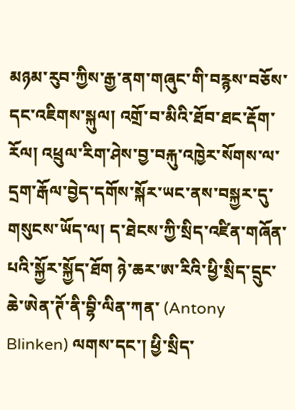མཉམ་རུབ་ཀྱིས་རྒྱ་ནག་གཞུང་གི་བརྙས་བཅོས་དང་འཇིགས་སྐུལ། འགྲོ་བ་མིའི་ཐོབ་ཐང་རྡོག་རོལ། འཕྲུལ་རིག་ཤེས་བྱ་བརྐུ་འཁྱེར་སོགས་ལ་དྲག་རྒོལ་བྱེད་དགོས་སྐོར་ཡང་ནས་བསྐྱར་དུ་གསུངས་ཡོད་ལ། ད་ཐེངས་ཀྱི་སྲིད་འཛིན་གཞོན་པའི་སྐྱོར་སྐྱོད་ཐོག ཉེ་ཆར་ཨ་རིའི་ཕྱི་སྲིད་དྲུང་ཆེ་ཨེན་ཊོ་ནི་བྷི་ལིན་ཀན་ (Antony Blinken) ལགས་དང་། ཕྱི་སྲིད་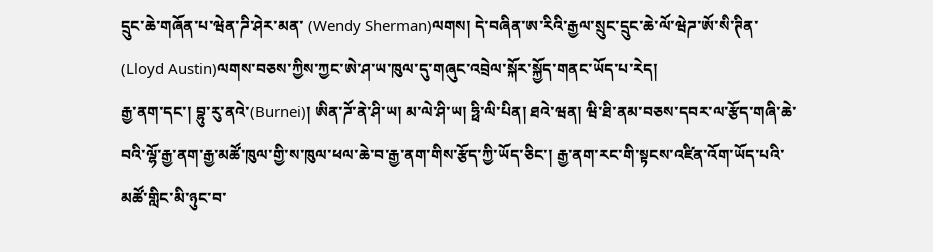དྲུང་ཆེ་གཞོན་པ་ཝེན་ཌི་ཤེར་མན་ (Wendy Sherman)ལགས། དེ་བཞིན་ཨ་རིའི་རྒྱལ་སྲུང་དྲུང་ཆེ་ལོ་ཝེཌ་ཨོ་སི་ཊིན་ (Lloyd Austin)ལགས་བཅས་ཀྱིས་ཀྱང་ཨེ་ཤ་ཡ་ཁུལ་དུ་གཞུང་འབྲེལ་སྐོར་སྐྱོད་གནང་ཡོད་པ་རེད།
རྒྱ་ནག་དང་། བྷུ་རུ་ནའེ་(Burnei)། ཨིན་ཌོ་ནེ་ཤི་ཡ། མ་ལེ་ཤི་ཡ། ཧྥི་ལི་པིན། ཐའེ་ཝན། ཝི་ཐི་ནམ་བཅས་དབར་ལ་རྩོད་གཞི་ཆེ་བའི་ལྷོ་རྒྱ་ནག་རྒྱ་མཚོ་ཁུལ་གྱི་ས་ཁུལ་ཕལ་ཆེ་བ་རྒྱ་ནག་གིས་རྩོད་ཀྱི་ཡོད་ཅིང་། རྒྱ་ནག་རང་གི་སྟངས་འཛིན་འོག་ཡོད་པའི་མཚོ་གླིང་མི་ཉུང་བ་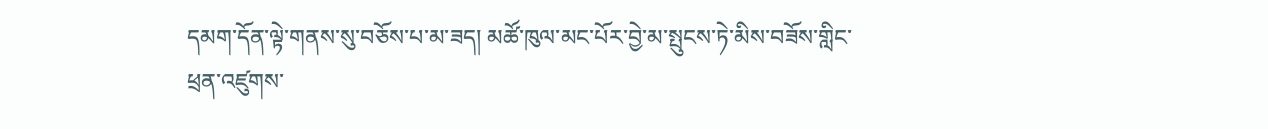དམག་དོན་ལྟེ་གནས་སུ་བཅོས་པ་མ་ཟད། མཚོ་ཁུལ་མང་པོར་བྱེ་མ་སྤུངས་ཏེ་མིས་བཟོས་གླིང་ཕྲན་འཛུགས་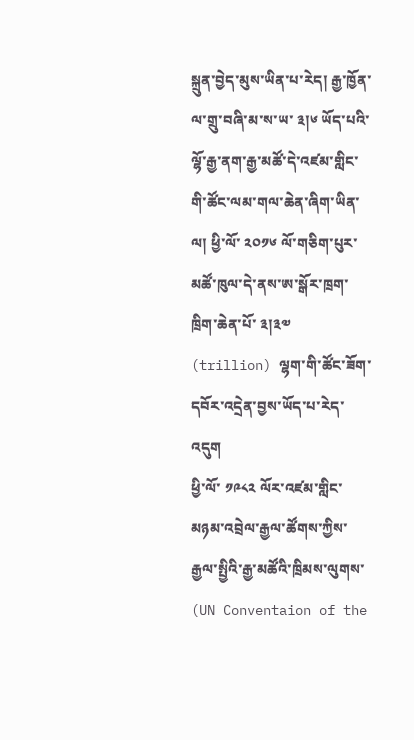སྐྲུན་བྱེད་མུས་ཡིན་པ་རེད། རྒྱ་ཁྱོན་ལ་གྲུ་བཞི་མ་ས་ཡ་ ༣།༦ ཡོད་པའི་ལྷོ་རྒྱ་ནག་རྒྱ་མཚོ་དེ་འཛམ་གླིང་གི་ཚོང་ལམ་གལ་ཆེན་ཞིག་ཡིན་ལ། ཕྱི་ལོ་ ༢༠༡༦ ལོ་གཅིག་པུར་མཚོ་ཁུལ་དེ་ནས་ཨ་སྒོར་ཁྲག་ཁྲིག་ཆེན་པོ་ ༣།༣༧ (trillion) ལྷག་གི་ཚོང་ཟོག་དབོར་འདྲེན་བྱས་ཡོད་པ་རེད་འདུག
ཕྱི་ལོ་ ༡༩༨༢ ལོར་འཛམ་གླིང་མཉམ་འབྲེལ་རྒྱལ་ཚོགས་ཀྱིས་རྒྱལ་སྤྱིའི་རྒྱ་མཚོའི་ཁྲིམས་ལུགས་ (UN Conventaion of the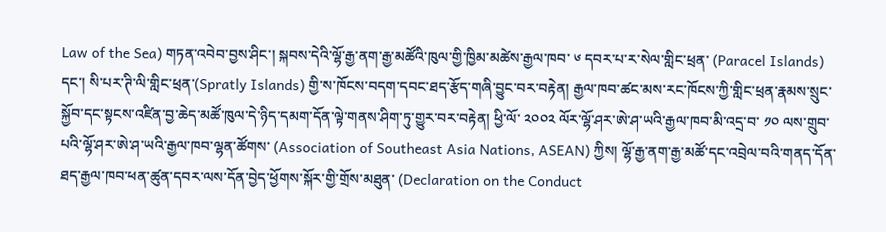Law of the Sea) གཏན་འབེབ་བྱས་ཤིང་། སྐབས་དེའི་ལྷོ་རྒྱ་ནག་རྒྱ་མཚོའི་ཁུལ་གྱི་ཁྱིམ་མཚེས་རྒྱལ་ཁབ་ ༦ དབར་པ་ར་སེལ་གླིང་ཕྲན་ (Paracel Islands) དང་། སི་པར་ཊི་ལི་གླིང་ཕྲན་(Spratly Islands) གྱི་ས་ཁོངས་བདག་དབང་ཐད་རྩོད་གཞི་བྱུང་བར་བརྟེན། རྒྱལ་ཁབ་ཚང་མས་རང་ཁོངས་ཀྱི་གླིང་ཕྲན་རྣམས་སྲུང་སྐྱོབ་དང་སྟངས་འཛིན་བྱ་ཆེད་མཚོ་ཁུལ་དེ་ཉིད་དམག་དོན་ལྟེ་གནས་ཤིག་ཏུ་གྱུར་བར་བརྟེན། ཕྱི་ལོ་ ༢༠༠༢ ལོར་ལྷོ་ཤར་ཨེ་ཤ་ཡའི་རྒྱལ་ཁབ་མི་འདྲ་བ་ ༡༠ ལས་གྲུབ་པའི་ལྷོ་ཤར་ཨེ་ཤ་ཡའི་རྒྱལ་ཁབ་ལྷན་ཚོགས་ (Association of Southeast Asia Nations, ASEAN) ཀྱིས། ལྷོ་རྒྱ་ནག་རྒྱ་མཚོ་དང་འབྲེལ་བའི་གནད་དོན་ཐད་རྒྱལ་ཁབ་ཕན་ཚུན་དབར་ལས་དོན་བྱེད་ཕྱོགས་སྐོར་གྱི་གྲོས་མཐུན་ (Declaration on the Conduct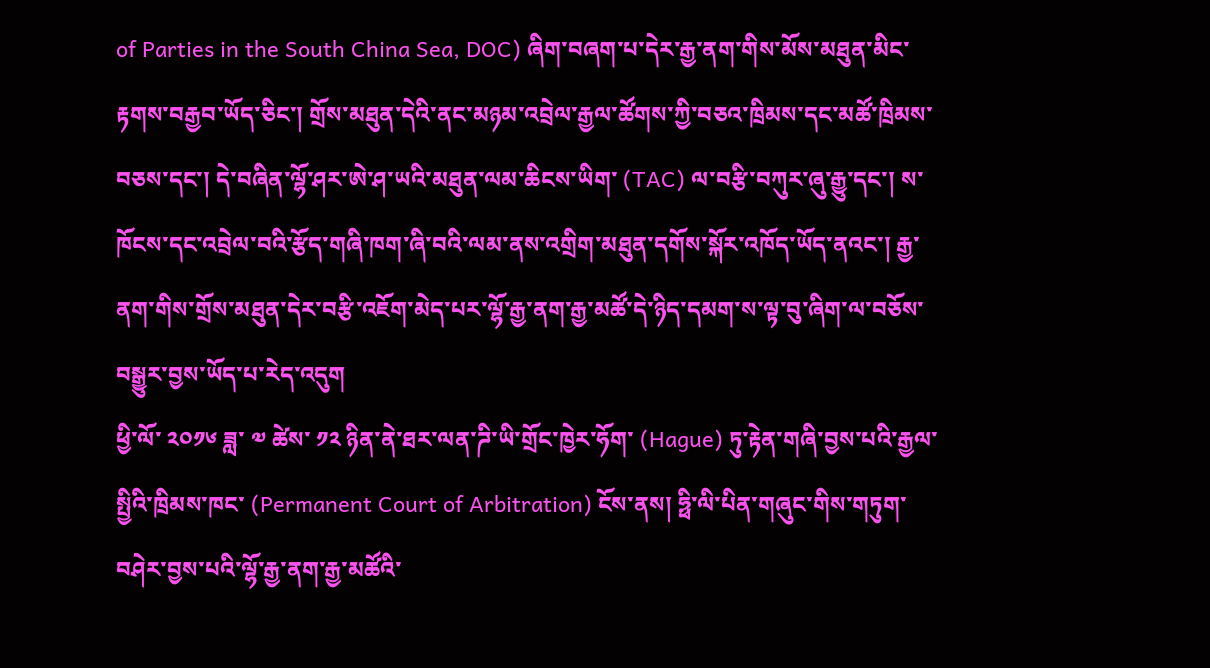of Parties in the South China Sea, DOC) ཞིག་བཞག་པ་དེར་རྒྱ་ནག་གིས་མོས་མཐུན་མིང་རྟགས་བརྒྱབ་ཡོད་ཅིང་། གྲོས་མཐུན་དེའི་ནང་མཉམ་འབྲེལ་རྒྱལ་ཚོགས་ཀྱི་བཅའ་ཁྲིམས་དང་མཚོ་ཁྲིམས་བཅས་དང་། དེ་བཞིན་ལྷོ་ཤར་ཨེ་ཤ་ཡའི་མཐུན་ལམ་ཆིངས་ཡིག་ (TAC) ལ་བརྩི་བཀུར་ཞུ་རྒྱུ་དང་། ས་ཁོངས་དང་འབྲེལ་བའི་རྩོད་གཞི་ཁག་ཞི་བའི་ལམ་ནས་འགྲིག་མཐུན་དགོས་སྐོར་འཁོད་ཡོད་ནའང་། རྒྱ་ནག་གིས་གྲོས་མཐུན་དེར་བརྩི་འཇོག་མེད་པར་ལྷོ་རྒྱ་ནག་རྒྱ་མཚོ་དེ་ཉིད་དམག་ས་ལྟ་བུ་ཞིག་ལ་བཅོས་བསྒྱུར་བྱས་ཡོད་པ་རེད་འདུག
ཕྱི་ལོ་ ༢༠༡༦ ཟླ་ ༧ ཚེས་ ༡༢ ཉིན་ནེ་ཐར་ལན་ཌི་ཡི་གྲོང་ཁྱེར་ཧོག་ (Hague) ཏུ་རྟེན་གཞི་བྱས་པའི་རྒྱལ་སྤྱིའི་ཁྲིམས་ཁང་ (Permanent Court of Arbitration) ངོས་ནས། ཧྥི་ལི་པིན་གཞུང་གིས་གཏུག་བཤེར་བྱས་པའི་ལྷོ་རྒྱ་ནག་རྒྱ་མཚོའི་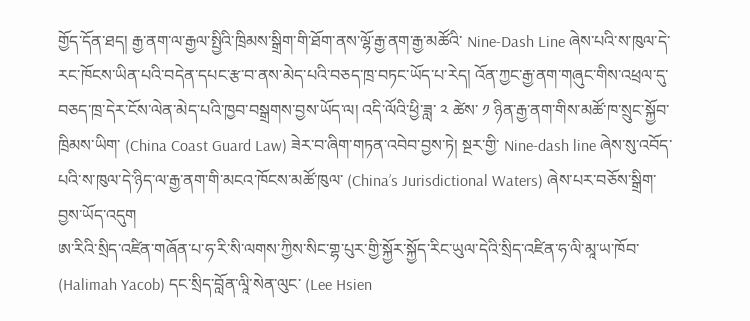གྱོད་དོན་ཐད། རྒྱ་ནག་ལ་རྒྱལ་སྤྱིའི་ཁྲིམས་སྒྲིག་གི་ཐོག་ནས་ལྷོ་རྒྱ་ནག་རྒྱ་མཚོའི་ Nine-Dash Line ཞེས་པའི་ས་ཁུལ་དེ་རང་ཁོངས་ཡིན་པའི་བདེན་དཔང་རྩ་བ་ནས་མེད་པའི་བཅད་ཁྲ་བཏང་ཡོད་པ་རེད། འོན་ཀྱང་རྒྱ་ནག་གཞུང་གིས་འཕྲལ་དུ་བཅད་ཁྲ་དེར་ངོས་ལེན་མེད་པའི་ཁྱབ་བསྒྲགས་བྱས་ཡོད་ལ། འདི་ལོའི་ཕྱི་ཟླ་ ༢ ཚེས་ ༡ ཉིན་རྒྱ་ནག་གིས་མཚོ་ཁ་སྲུང་སྐྱོབ་ཁྲིམས་ཡིག་ (China Coast Guard Law) ཟེར་བ་ཞིག་གཏན་འབེབ་བྱས་ཏེ། སྔར་གྱི་ Nine-dash line ཞེས་སུ་འབོད་པའི་ས་ཁུལ་དེ་ཉིད་ལ་རྒྱ་ནག་གི་མངའ་ཁོངས་མཚོ་ཁུལ་ (China’s Jurisdictional Waters) ཞེས་པར་བཅོས་སྒྲིག་བྱས་ཡོད་འདུག
ཨ་རིའི་སྲིད་འཛིན་གཞོན་པ་ཧ་རི་སི་ལགས་ཀྱིས་སིང་གྷ་པུར་གྱི་སྐྱོར་སྐྱོད་རིང་ཡུལ་དེའི་སྲིད་འཛིན་ཧ་ལི་མཱ་ཡ་ཁོབ་ (Halimah Yacob) དང་སྲིད་བློན་ལཱི་སེན་ལུང་ (Lee Hsien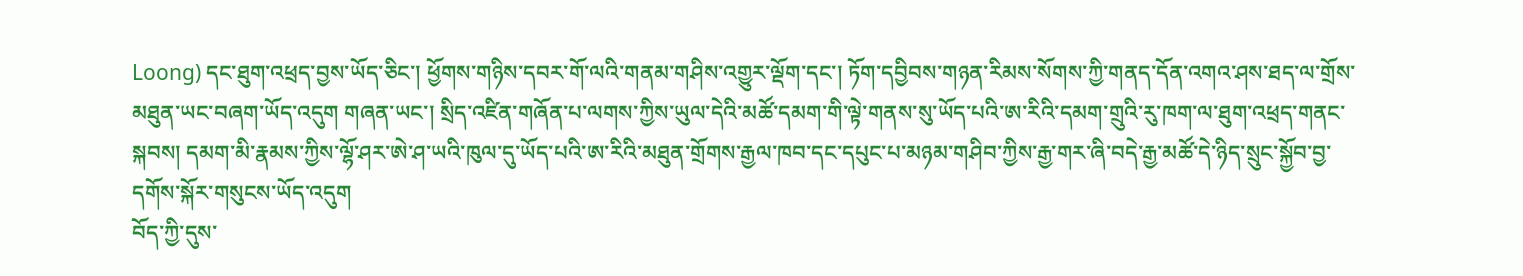Loong) དང་ཐུག་འཕྲད་བྱས་ཡོད་ཅིང་། ཕྱོགས་གཉིས་དབར་གོ་ལའི་གནམ་གཤིས་འགྱུར་ལྡོག་དང་། ཏོག་དབྱིབས་གཉན་རིམས་སོགས་ཀྱི་གནད་དོན་འགའ་ཤས་ཐད་ལ་གྲོས་མཐུན་ཡང་བཞག་ཡོད་འདུག གཞན་ཡང་། སྲིད་འཛིན་གཞོན་པ་ལགས་ཀྱིས་ཡུལ་དེའི་མཚོ་དམག་གི་ལྟེ་གནས་སུ་ཡོད་པའི་ཨ་རིའི་དམག་གྲུའི་རུ་ཁག་ལ་ཐུག་འཕྲད་གནང་སྐབས། དམག་མི་རྣམས་ཀྱིས་ལྷོ་ཤར་ཨེ་ཤ་ཡའི་ཁུལ་དུ་ཡོད་པའི་ཨ་རིའི་མཐུན་གྲོགས་རྒྱལ་ཁབ་དང་དཔུང་པ་མཉམ་གཤིབ་ཀྱིས་རྒྱ་གར་ཞི་བདེ་རྒྱ་མཚོ་དེ་ཉིད་སྲུང་སྐྱོབ་བྱ་དགོས་སྐོར་གསུངས་ཡོད་འདུག
བོད་ཀྱི་དུས་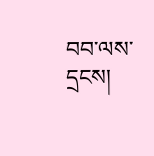བབ་ལས་དྲངས།